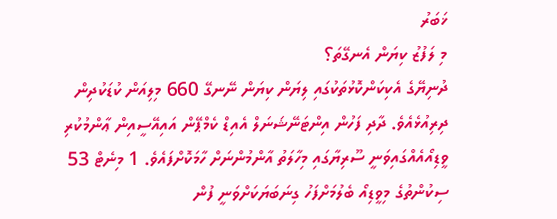ޚަބަރު
މި ލަފުޒު ކިޔަން އެނގޭތަ؟
ދުނިޔޭގެ އެކިކަންކޮޅުތަކުގައި ލިޔަން ކިޔަން ނޭނގޭ 660 މިލިއަން ކުޑަކުދިން ދިރިއުޅެއެވެ. ދާދި ފަހުން އިންޓަނޭޝަނަލް އެއިޑް ކެމްޕޭން އައިއޭސީއިން ޢާންމުކުރި ވީޑިއޯއެއްގައިވަނީ ސޫރިޔާގައި މިހާލަތު އާންމުންނަށް ހާމަކޮށްފައެވެ. 1 މިނެޓް 53 ސިކުންތުގެ މިވީޑިއޯ ބެލުމަށްފަހު ގިނަބަޔަކަށްވަނީ ފުން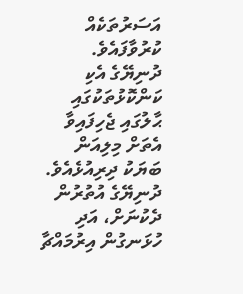އަސަރުތަކެއް ކުރުވާފައެވެ.
ދުނިޔޭގެ އެކި ކަންކޮޅުތަކުގައި ޙާލުގައި ޖެހިފައިވާ އެތަށް މިލިއަން ބަޔަކު ދިރިއުޅެއެވެ. ދުނިޔޭގެ އުތުރުން ދެކުނަށް، އަދި ހުޅަނގުން އިރުމައްޗާ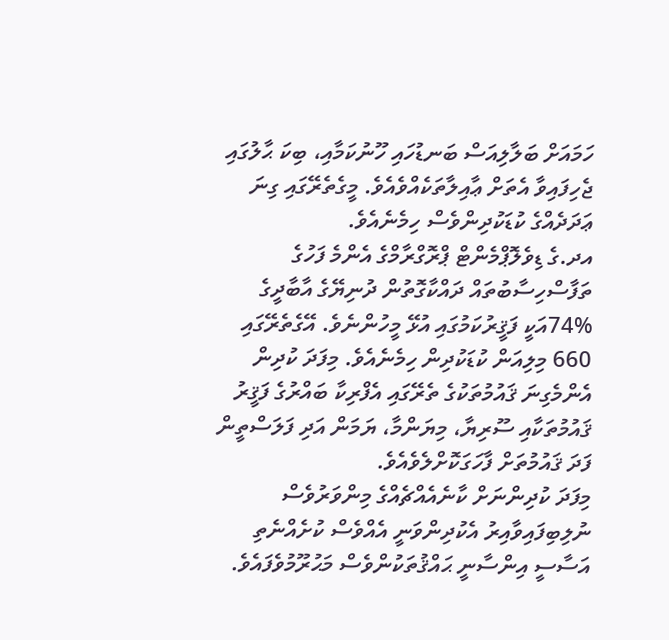ހަމައަށް ބަލާލިއަސް ބަނޑުހައި ހޫނުކަމާއި، ބިކަ ޙާލުގައި ޖެހިފައިވާ އެތަށް ޢާއިލާތަކެއްވެއެވެ. މީގެތެރޭގައި ގިނަ ޢަދަދެއްގެ ކުޑަކުދިންވެސް ހިމެނެއެވެ.
އދ.ގެ ޑިވެލޮޕްމެންޓް ޕްރޮގްރާމްގެ އެންމެ ފަހުގެ ތަފާސްހިސާބުތައް ދައްކާގޮތުން ދުނިޔޭގެ އާބާދީގެ %74އަކީ ފަޤީރުކަމުގައި އުޅޭ މީހުންނެވެ. އޭގެތެރޭގައި 660 މިލިއަން ކުޑަކުދިން ހިމެނެއެވެ. މިފަދަ ކުދިން އެންމެގިނަ ޤައުމުތަކުގެ ތެރޭގައި އެފްރިކާ ބައްރުގެ ފަޤީރު ޤައުމުތަކާއި ސޫރިޔާ، މިޔަންމާ، ޔަމަން އަދި ފަލަސްތީން ފަދަ ޤައުމުތަށް ފާހަގަކޮށްލެވެއެވެ.
މިފަދަ ކުދިންނަށް ކާނެއެއްޗެއްގެ މިންވަރުވެސް ނުލިބިފައިވާއިރު އެކުދިންވަނީ އެއްވެސް ކުށެއްނެތި އަސާސީ އިންސާނީ ޙައްޤުތަކުންވެސް މަޙުރޫމުވެފައެވެ.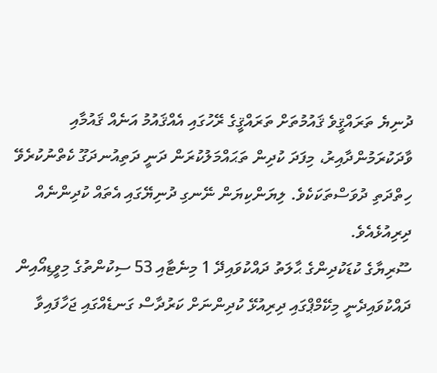ދުނިޔެ ތަރައްޤީވެ ޤައުމުތަށް ތަރައްޤީގެ ރޭހުގައި އެއްޤައުމު އަނެއް ޤައުމާއި ވާދަކުރަމުންދާއިރު، މިފަދަ ކުދިން ތަޙައްމަލުކުރަން ދަނީ ދަތިއުނދަގޫ ކެތްނުކުރެވޭ ހިތްދަތި ދުވަސްތަކަކެވެ. ލިޔަންކިޔަން ނޭނގި ދުނިޔޭގައި އެތައް ކުދިންނެއް ދިރިއުޅެއެވެ.
ސޫރިޔާގެ ކުޑަކުދިންގެ ޙާލަތު ދައްކުވައިދޭ 1 މިނެޓާއި 53 ސިކުންތުގެ މިވީޑިއޯއިން ދައްކުވައިދެނީ މިކޭމްޕްގައި ދިރިއުޅޭ ކުދިންނަށް ކަރުދާސް ގަނޑެއްގައި ޖަހާފައިވާ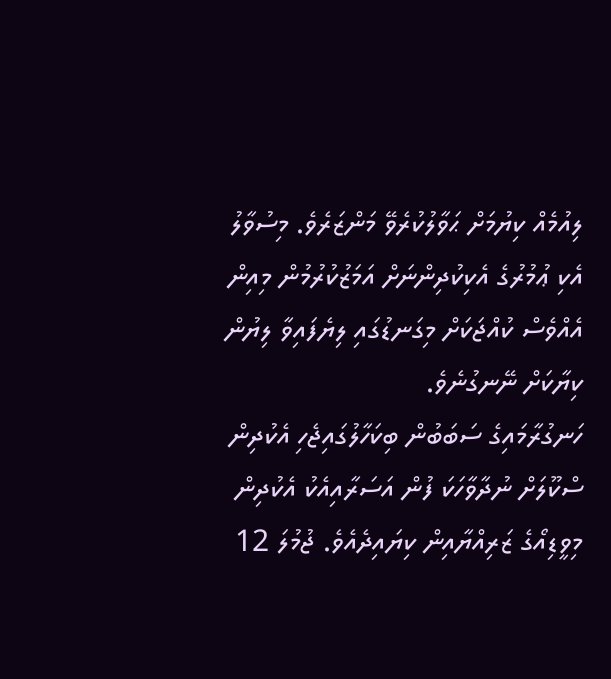ލިއުމެއް ކިޔުމަށް ޙަވާލުކުރެވޭ މަންޒަރެވެ. މިސުވާލު އެކި ޢުމުރުގެ އެކިކުދިންނަށް އަމަޒުކުރުމުން މިއިން އެއްވެސް ކުއްޖަކަށް މިގަނޑުގައި ލިޔެފައިވާ ލިޔުން ކިޔާކަށް ނޭނގުނެވެ.
ހަނގުރާމައިގެ ސަބަބުން ބިކަހާލުގައިޖެހި އެކުދިން ސްކޫލަށް ނުދާވާހަކަ ފުން އަސަރާއިއެކު އެކުދިން މިވީޑިއޯގެ ޒަރިއްޔާއިން ކިޔައިދެއެވެ. ޖުމުލަ 12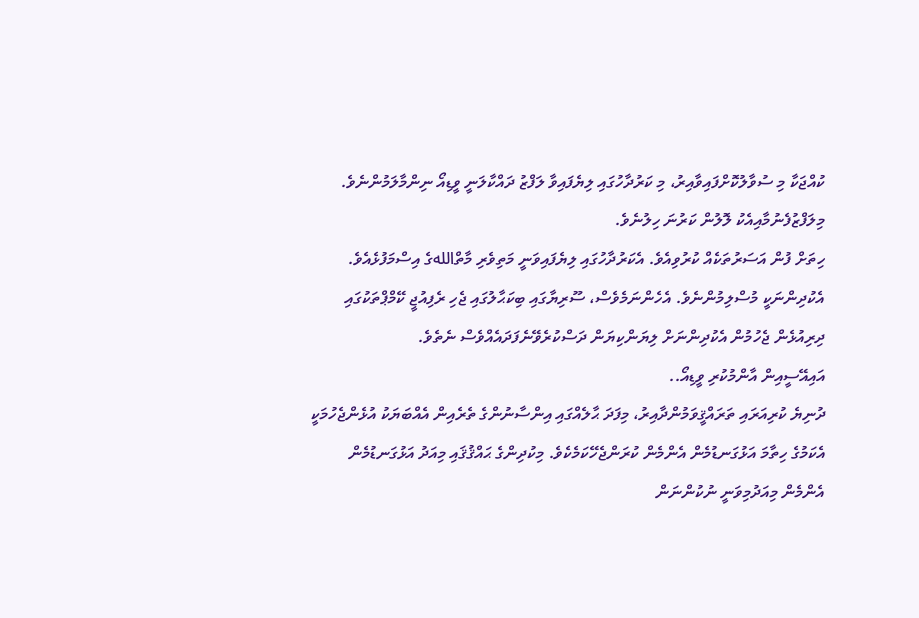ކުއްޖަކާ މި ސުވާލުކޮށްފައިވާއިރު، މި ކަރުދާހުގައި ލިޔެފައިވާ ލަފްޒު ދައްކާލަނީ ވީޑިއޯ ނިންމާލަމުންނެވެ. މިލަފްޒުފެނުމާއިއެކު ލޮލުން ކަރުނަ ހިލުނެވެ.
ހިތަށް ފުން އަސަރުތަކެއް ކުރުވިއެވެ. އެކަރުދާހުގައި ލިޔެފައިވަނީ މަތިވެރި މާތްاللهގެ އިސްމަފުޅެއެވެ. އެކުދިންނަކީ މުސްލިމުންނެވެ. އެހެންނަމެވެސް، ސޫރިޔާގައި ބިކަޙާލުގައި ޖެހި ރެފިއުޖީ ކޭމްޕްތަކުގައި ދިރިއުޅެން ޖެހުމުން އެކުދިންނަށް ލިޔަންކިޔަން ދަސްކުރެވޭނެފަދައެއްވެސް ނެތެވެ.
އައިއޭސީއިން އާންމުކުރި ވީޑިއޯ..
ދުނިޔެ ކުރިއަރައި ތަރައްޤީވަމުންދާއިރު، މިފަދަ ޙާލެއްގައި އިންސާނުންގެ ތެރެއިން އެއްބަޔަކު އުޅެންޖެހުމަކީ އެކަމުގެ ހިތާމަ އަޅުގަނޑުމެން އެންމެން ކުރަންޖެހޭކަމެކެވެ. މިކުދިންގެ ޙައްޤުޤައި މިއަދު އަޅުގަނޑުމެން އެންމެން މިއަދުމިވަނީ ނުކުންނަން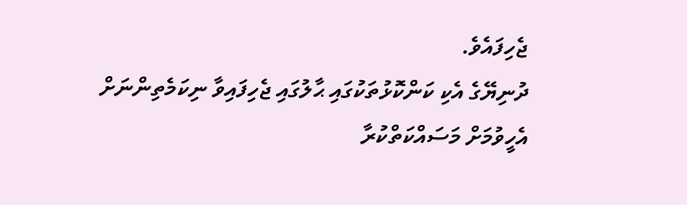ޖެހިފައެވެ.
ދުނިޔޭގެ އެކި ކަންކޮޅުތަކުގައި ޙާލުގައި ޖެހިފައިވާ ނިކަމެތިންނަށް އެހީވުމަށް މަސައްކަތްކުރާ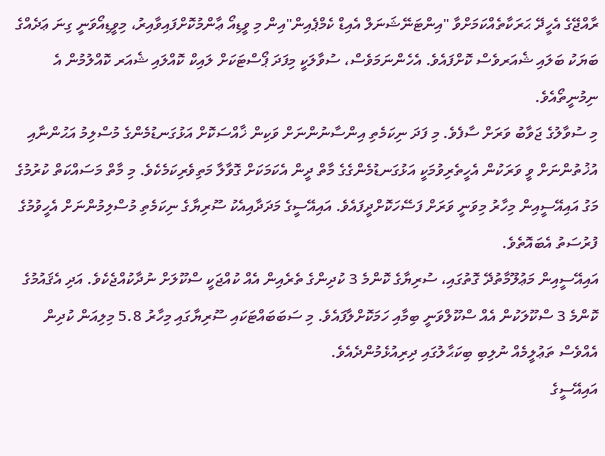ރާއްޖޭގެ އެހީދޭ ޙަރަކާތެއްކަމަށްވާ "އިންޓަނޭޝަނަލް އެއިޑް ކެމްޕެއިން"އިން މި ވީޑިއޯ ޢާންމުކޮށްފައިވާއިރު، މިވީޑިއޯވަނީ ގިނަ ޢަދެއްގެ ބަޔަކު ބަލައި ޝެއަރވެސް ކޮށްފައެވެ. އެހެންނަމަވެސް، ސުވާލަކީ މިފަދަ ޕޯސްޓަކަށް ލައިކް ކޮއްލައި ޝެއަރ ކޮއްލުމުން އެ ނިމުނީތޯއެވެ.
މި ސުވާލުގެ ޖަވާބު ވަރަށް ސާފެވެ. މި ފަދަ ނިކަމެތި އިންސާނުންނަށް ވަކިން ޚާއްސަކޮށް އަޅުގަނޑުމެންގެ މުސްލިމު އަޙުންނާއި އުޚުތުންނަށް ވީ ވަރަކުން އެހީތެރިވުމަކީ އަޅުގަނޑުމެންގެގެ މާތް ދީން އެކަމަކަށް ގޮވާލާ މަތިވެރިކަމެކެވެ. މި މާތް މަސައްކަތް ކުރުމުގެ މަގު އައިއޭސީއިން މިހާރު މިވަނީ ވަރަށް ފަސޭހަކޮށްދީފައެވެ. އައިއޭސީގެ މަދަދާއިއެކު ސޫރިޔާގެ ނިކަމެތި މުސްލިމުންނަށް އެހީވުމުގެ ފުރުސަތު އެބައޮތެވެ.
އައިއޭސީއިން މަޢުލޫމާތުދޭ ގޮތުގައި، ސުރިޔާގެ ކޮންމެ 3 ކުދިންގެ ތެރެއިން އެއް ކުއްޖަކީ ސްކޫލަށް ނުދާކުއްޖެކެވެ. އަދި އެޤައުމުގެ ކޮންމެ 3 ސްކޫލަކުން އެއް ސްކޫލްވަނީ ބިމާއި ހަމަކޮށްލާފައެވެ. މި ސަބަބައްޓަކައި ސޫރިޔާގައި މިހާރު 5.8 މިލިއަން ކުދިން އެއްވެސް ތަޢުލީމެއް ނުލިބި ބިކަޙާލުގައި ދިރިއުޅެމުންދެއެވެ.
އައިއޭސީގެ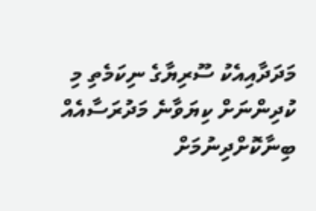މަދަދާއިއެކު ސޫރިޔާގެ ނިކަމެތި މި ކުދިންނަށް ކިޔަވާނެ މަދުރަސާއެއް ބިނާކޮށްދިނުމަށް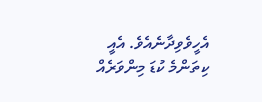އެހީވެވިދާނެއެވެ. އެއީ ކިތަންމެ ކުޑަ މިންވަރެއް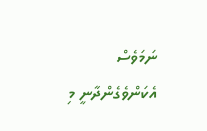ނަމަވެސް އެކަންވެގެންދާނީ މި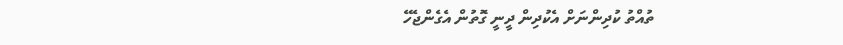ތުއްތު ކުދިންނަށް އެކުދިން ދީނީ ގޮތުން އެގެންޖެހޭ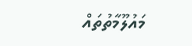މައުލޫމާތުތައް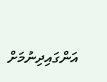އަންގައިދިނުމަށް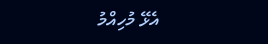އެޅޭ މުހިއްމު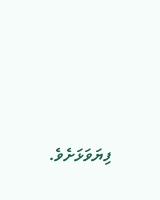ފިޔަވަޅަށެވެ.